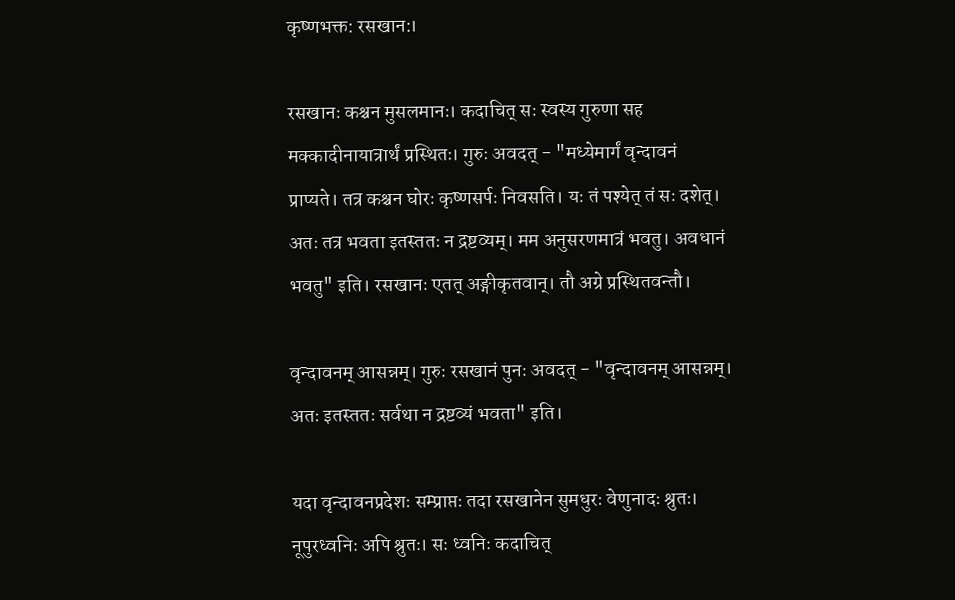कृष्णभक्त: रसखान:।

रसखानः कश्चन मुसलमानः। कदाचित् सः स्वस्य गुरुणा सह मक्कादीनायात्रार्थं प्रस्थितः। गुरुः अवदत् - "मध्येमार्गं वृन्दावनं प्राप्यते। तत्र कश्चन घोरः कृष्णसर्पः निवसति। यः तं पश्येत् तं सः दशेत्। अतः तत्र भवता इतस्ततः न द्रष्टव्यम्। मम अनुसरणमात्रं भवतु। अवधानं भवतु" इति। रसखानः एतत् अङ्गीकृतवान्। तौ अग्रे प्रस्थितवन्तौ।

वृन्दावनम् आसन्नम्। गुरुः रसखानं पुनः अवदत् - "वृन्दावनम् आसन्नम्। अतः इतस्ततः सर्वथा न द्रष्टव्यं भवता" इति।

यदा वृन्दावनप्रदेशः सम्प्राप्तः तदा रसखानेन सुमधुरः वेणुनादः श्रुतः। नूपुरध्वनिः अपि श्रुतः। सः ध्वनिः कदाचित्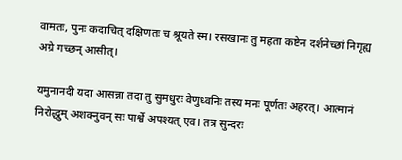वामतः, पुनः कदाचित् दक्षिणतः च श्रूयते स्म। रसखानः तु महता कष्टेन दर्शनेच्छां निगृह्य अग्रे गच्छन् आसीत्।

यमुनानदी यदा आसन्ना तदा तु सुमधुरः वेणुध्वनिः तस्य मनः पूर्णतः अहरत्। आत्मानं निरोद्धुम् अशक्नुवन् सः पार्श्वे अपश्यत् एव। तत्र सुन्दरः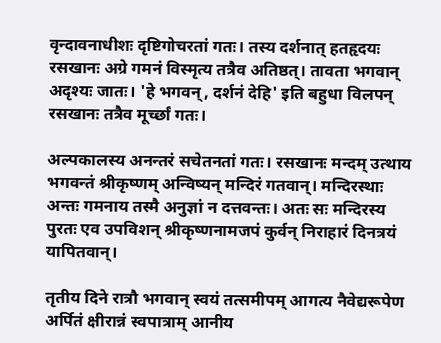वृन्दावनाधीशः दृष्टिगोचरतां गतः। तस्य दर्शनात् हतहृदयः रसखानः अग्रे गमनं विस्मृत्य तत्रैव अतिष्ठत्। तावता भगवान् अदृश्यः जातः। 'हे भगवन्, दर्शनं देहि' इति बहुधा विलपन् रसखानः तत्रैव मूर्च्छां गतः।

अल्पकालस्य अनन्तरं सचेतनतां गतः। रसखानः मन्दम् उत्थाय भगवन्तं श्रीकृष्णम् अन्विष्यन् मन्दिरं गतवान्। मन्दिरस्थाः अन्तः गमनाय तस्मै अनुज्ञां न दत्तवन्तः। अतः सः मन्दिरस्य पुरतः एव उपविशन् श्रीकृष्णनामजपं कुर्वन् निराहारं दिनत्रयं यापितवान्।

तृतीय दिने रात्रौ भगवान् स्वयं तत्समीपम् आगत्य नैवेद्यरूपेण अर्पितं क्षीरान्नं स्वपात्राम् आनीय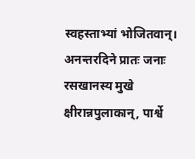स्वहस्ताभ्यां भोजितवान्। अनन्तरदिने प्रातः जनाः रसखानस्य मुखे क्षीरान्नपुलाकान्, पार्श्वे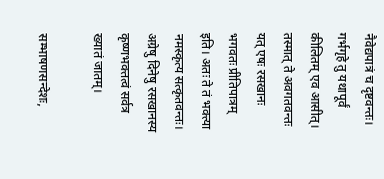नैवेद्यपात्रं च दृष्टवन्तः। गर्भगृहे तु यथापूर्वं कीलितम् एव आसीत्। तस्मात् ते अवगतवन्तः यत् एषः रसखानः भगवतः प्रीतिपात्रम् इति। अतः ते तं भक्त्या नमस्कृत्य सत्कृतवन्तः। अग्रेषु दिनेषु रसखानस्य कृष्णभक्तत्वं सर्वत्र ख्यातं जातम्।

सम्भाषणसन्देशः,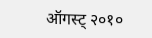ऑगस्ट् २०१०